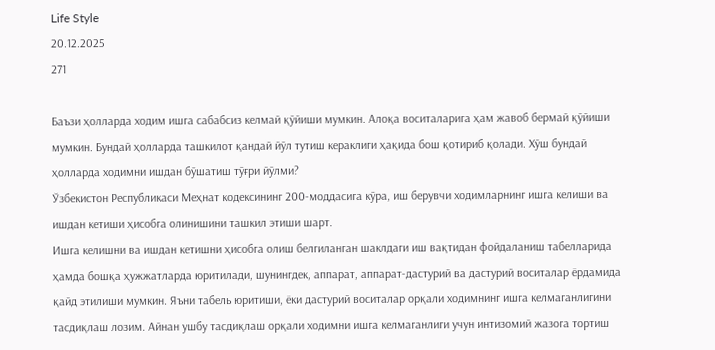Life Style
20.12.2025
271

Баъзи ҳолларда ходим ишга сабабсиз келмай қўйиши мумкин. Алоқа воситаларига ҳам жавоб бермай қўйиши мумкин. Бундай ҳолларда ташкилот қандай йўл тутиш кераклиги ҳақида бош қотириб қолади. Хўш бундай ҳолларда ходимни ишдан бўшатиш тўғри йўлми?
Ўзбекистон Республикаси Меҳнат кодексининг 200-моддасига кўра, иш берувчи ходимларнинг ишга келиши ва ишдан кетиши ҳисобга олинишини ташкил этиши шарт.
Ишга келишни ва ишдан кетишни ҳисобга олиш белгиланган шаклдаги иш вақтидан фойдаланиш табелларида ҳамда бошқа ҳужжатларда юритилади, шунингдек, аппарат, аппарат-дастурий ва дастурий воситалар ёрдамида қайд этилиши мумкин. Яъни табель юритиши, ёки дастурий воситалар орқали ходимнинг ишга келмаганлигини тасдиқлаш лозим. Айнан ушбу тасдиқлаш орқали ходимни ишга келмаганлиги учун интизомий жазога тортиш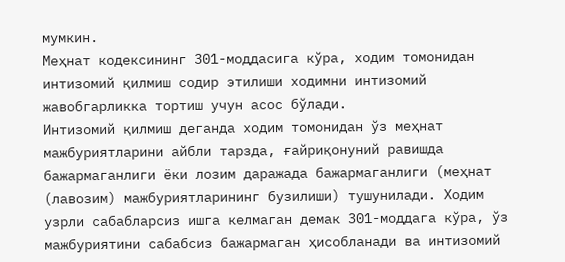мумкин.
Меҳнат кодексининг 301-моддасига кўра, ходим томонидан интизомий қилмиш содир этилиши ходимни интизомий жавобгарликка тортиш учун асос бўлади.
Интизомий қилмиш деганда ходим томонидан ўз меҳнат мажбуриятларини айбли тарзда, ғайриқонуний равишда бажармаганлиги ёки лозим даражада бажармаганлиги (меҳнат (лавозим) мажбуриятларининг бузилиши) тушунилади. Ходим узрли сабабларсиз ишга келмаган демак 301-моддага кўра, ўз мажбуриятини сабабсиз бажармаган ҳисобланади ва интизомий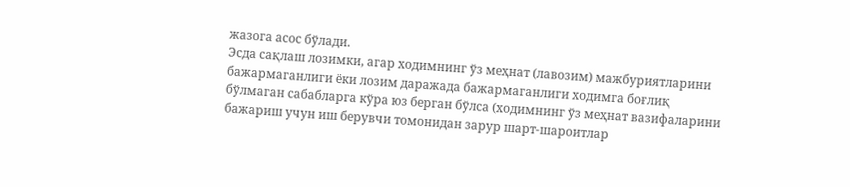жазога асос бўлади.
Эсда сақлаш лозимки, агар ходимнинг ўз меҳнат (лавозим) мажбуриятларини бажармаганлиги ёки лозим даражада бажармаганлиги ходимга боғлиқ бўлмаган сабабларга кўра юз берган бўлса (ходимнинг ўз меҳнат вазифаларини бажариш учун иш берувчи томонидан зарур шарт-шароитлар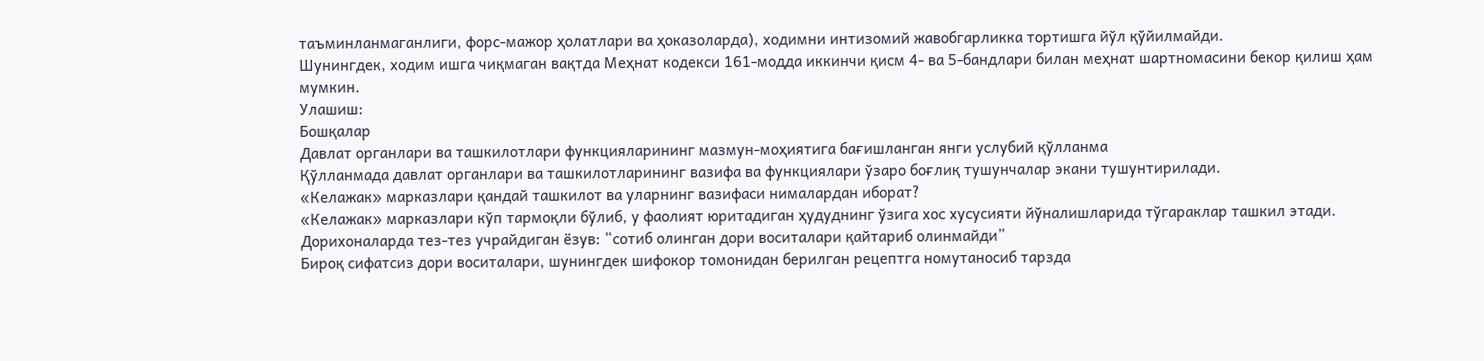таъминланмаганлиги, форс-мажор ҳолатлари ва ҳоказоларда), ходимни интизомий жавобгарликка тортишга йўл қўйилмайди.
Шунингдек, ходим ишга чиқмаган вақтда Меҳнат кодекси 161-модда иккинчи қисм 4- ва 5-бандлари билан меҳнат шартномасини бекор қилиш ҳам мумкин.
Улашиш:
Бошқалар
Давлат органлари ва ташкилотлари функцияларининг мазмун-моҳиятига бағишланган янги услубий қўлланма
Қўлланмада давлат органлари ва ташкилотларининг вазифа ва функциялари ўзаро боғлиқ тушунчалар экани тушунтирилади.
«Келажак» марказлари қандай ташкилот ва уларнинг вазифаси нималардан иборат?
«Келажак» марказлари кўп тармоқли бўлиб, у фаолият юритадиган ҳудуднинг ўзига хос хусусияти йўналишларида тўгараклар ташкил этади.
Дорихоналарда тез-тез учрайдиган ёзув: “сотиб олинган дори воситалари қайтариб олинмайди”
Бироқ сифатсиз дори воситалари, шунингдек шифокор томонидан берилган рецептга номутаносиб тарзда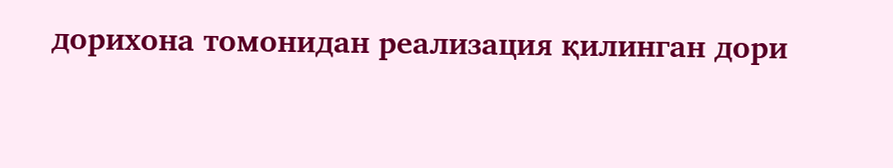дорихона томонидан реализация қилинган дори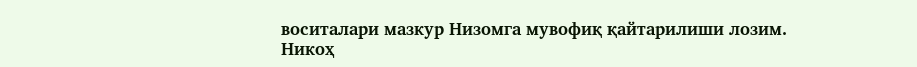воситалари мазкур Низомга мувофиқ қайтарилиши лозим.
Никоҳ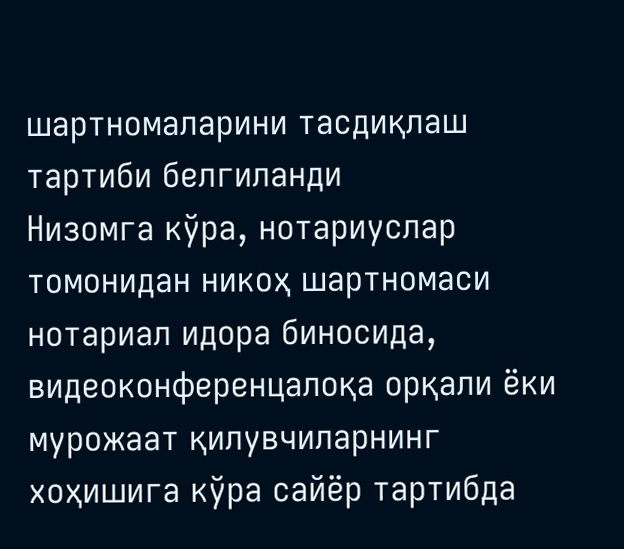шартномаларини тасдиқлаш тартиби белгиланди
Низомга кўра, нотариуслар томонидан никоҳ шартномаси нотариал идора биносида, видеоконференцалоқа орқали ёки мурожаат қилувчиларнинг хоҳишига кўра сайёр тартибда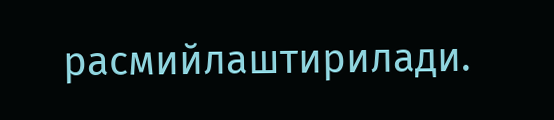расмийлаштирилади.